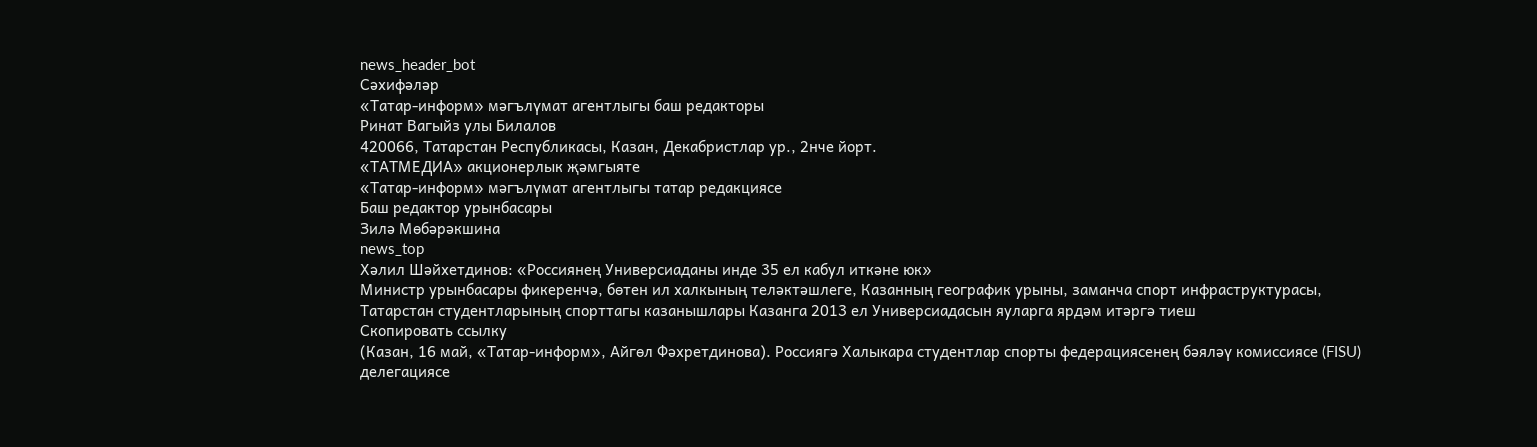news_header_bot
Сәхифәләр
«Татар-информ» мәгълүмат агентлыгы баш редакторы
Ринат Вагыйз улы Билалов
420066, Татарстан Республикасы, Казан, Декабристлар ур., 2нче йорт.
«ТАТМЕДИА» акционерлык җәмгыяте
«Татар-информ» мәгълүмат агентлыгы татар редакциясе
Баш редактор урынбасары
Зилә Мөбәрәкшина
news_top
Хәлил Шәйхетдинов: «Россиянең Универсиаданы инде 35 ел кабул иткәне юк»
Министр урынбасары фикеренчә, бөтен ил халкының теләктәшлеге, Казанның географик урыны, заманча спорт инфраструктурасы, Татарстан студентларының спорттагы казанышлары Казанга 2013 ел Универсиадасын яуларга ярдәм итәргә тиеш
Скопировать ссылку
(Казан, 16 май, «Татар-информ», Айгөл Фәхретдинова). Россиягә Халыкара студентлар спорты федерациясенең бәяләү комиссиясе (FISU) делегациясе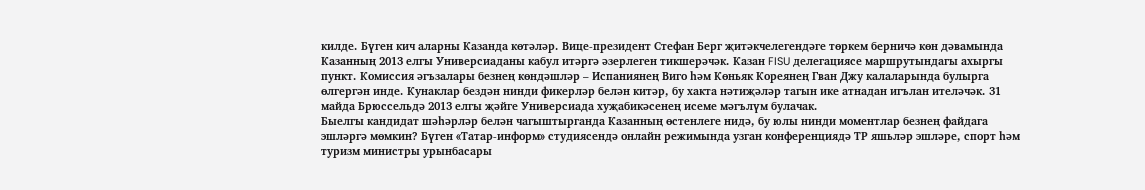килде. Бүген кич аларны Казанда көтәләр. Вице-президент Стефан Берг җитәкчелегендәге төркем берничә көн дәвамында Казанның 2013 елгы Универсиаданы кабул итәргә әзерлеген тикшерәчәк. Казан FISU делегациясе маршрутындагы ахыргы пункт. Комиссия әгъзалары безнең көндәшләр – Испаниянең Виго һәм Көньяк Кореянең Гван Джу калаларында булырга өлгергән инде. Кунаклар бездән нинди фикерләр белән китәр, бу хакта нәтиҗәләр тагын ике атнадан игълан ителәчәк. 31 майда Брюссельдә 2013 елгы җәйге Универсиада хуҗабикәсенең исеме мәгълүм булачак.
Быелгы кандидат шәһәрләр белән чагыштырганда Казанның өстенлеге нидә, бу юлы нинди моментлар безнең файдага эшләргә мөмкин? Бүген «Татар-информ» студиясендә онлайн режимында узган конференциядә ТР яшьләр эшләре, спорт һәм туризм министры урынбасары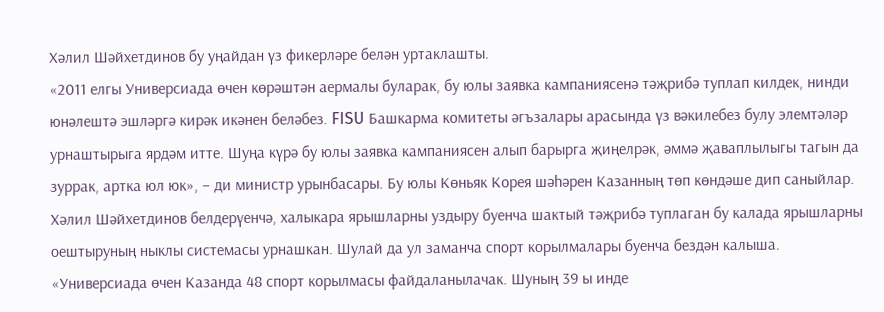Хәлил Шәйхетдинов бу уңайдан үз фикерләре белән уртаклашты.
«2011 елгы Универсиада өчен көрәштән аермалы буларак, бу юлы заявка кампаниясенә тәҗрибә туплап килдек, нинди юнәлештә эшләргә кирәк икәнен беләбез. FISU Башкарма комитеты әгъзалары арасында үз вәкилебез булу элемтәләр урнаштырыга ярдәм итте. Шуңа күрә бу юлы заявка кампаниясен алып барырга җиңелрәк, әммә җаваплылыгы тагын да зуррак, артка юл юк», – ди министр урынбасары. Бу юлы Көньяк Корея шәһәрен Казанның төп көндәше дип саныйлар. Хәлил Шәйхетдинов белдерүенчә, халыкара ярышларны уздыру буенча шактый тәҗрибә туплаган бу калада ярышларны оештыруның ныклы системасы урнашкан. Шулай да ул заманча спорт корылмалары буенча бездән калыша. «Универсиада өчен Казанда 48 спорт корылмасы файдаланылачак. Шуның 39 ы инде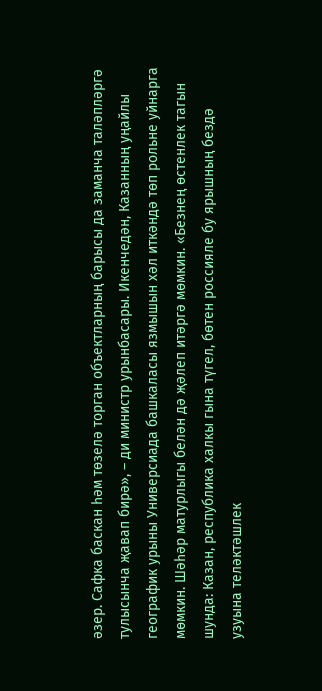әзер. Сафка баскан һәм төзелә торган объектларның барысы да заманча таләпләргә тулысынча җавап бирә», – ди министр урынбасары. Икенчедән, Казанның уңайлы географик урыны Универсиада башкаласы язмышын хәл иткәндә төп рольне уйнарга мөмкин. Шәһәр матурлыгы белән дә җәлеп итәргә мөмкин. «Безнең өстенлек тагын шунда: Казан, республика халкы гына түгел, бөтен россияле бу ярышның бездә узуына теләктәшлек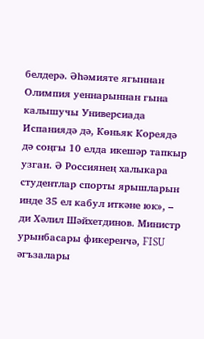белдерә. Әһәмияте ягыннан Олимпия уеннарыннан гына калышучы Универсиада Испаниядә дә, Көньяк Кореядә дә соңгы 10 елда икешәр тапкыр узган. Ә Россиянең халыкара студентлар спорты ярышларын инде 35 ел кабул иткәне юк», – ди Хәлил Шәйхетдинов. Министр урынбасары фикеренчә, FISU әгъзалары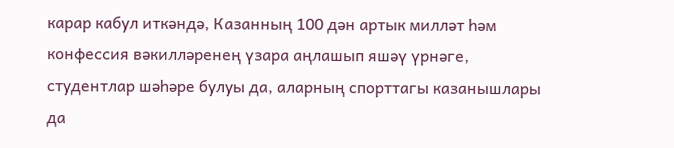карар кабул иткәндә, Казанның 100 дән артык милләт һәм конфессия вәкилләренең үзара аңлашып яшәү үрнәге, студентлар шәһәре булуы да, аларның спорттагы казанышлары да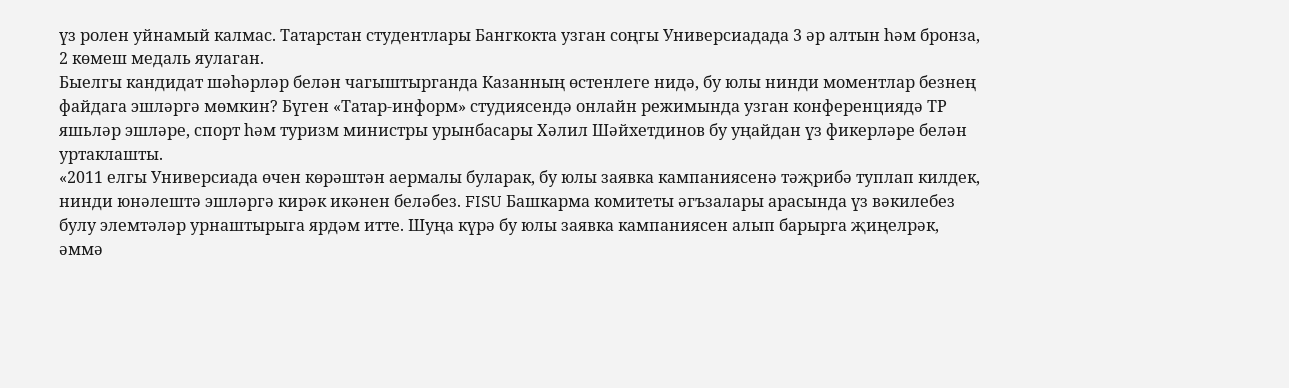үз ролен уйнамый калмас. Татарстан студентлары Бангкокта узган соңгы Универсиадада 3 әр алтын һәм бронза, 2 көмеш медаль яулаган.
Быелгы кандидат шәһәрләр белән чагыштырганда Казанның өстенлеге нидә, бу юлы нинди моментлар безнең файдага эшләргә мөмкин? Бүген «Татар-информ» студиясендә онлайн режимында узган конференциядә ТР яшьләр эшләре, спорт һәм туризм министры урынбасары Хәлил Шәйхетдинов бу уңайдан үз фикерләре белән уртаклашты.
«2011 елгы Универсиада өчен көрәштән аермалы буларак, бу юлы заявка кампаниясенә тәҗрибә туплап килдек, нинди юнәлештә эшләргә кирәк икәнен беләбез. FISU Башкарма комитеты әгъзалары арасында үз вәкилебез булу элемтәләр урнаштырыга ярдәм итте. Шуңа күрә бу юлы заявка кампаниясен алып барырга җиңелрәк, әммә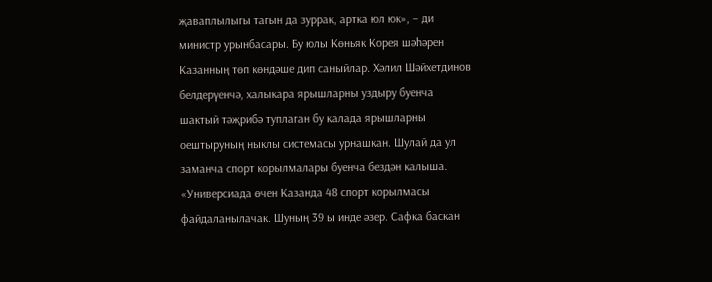җаваплылыгы тагын да зуррак, артка юл юк», – ди министр урынбасары. Бу юлы Көньяк Корея шәһәрен Казанның төп көндәше дип саныйлар. Хәлил Шәйхетдинов белдерүенчә, халыкара ярышларны уздыру буенча шактый тәҗрибә туплаган бу калада ярышларны оештыруның ныклы системасы урнашкан. Шулай да ул заманча спорт корылмалары буенча бездән калыша. «Универсиада өчен Казанда 48 спорт корылмасы файдаланылачак. Шуның 39 ы инде әзер. Сафка баскан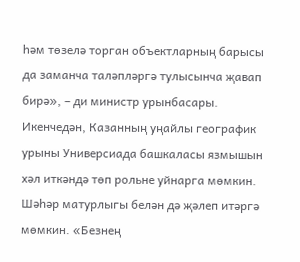һәм төзелә торган объектларның барысы да заманча таләпләргә тулысынча җавап бирә», – ди министр урынбасары. Икенчедән, Казанның уңайлы географик урыны Универсиада башкаласы язмышын хәл иткәндә төп рольне уйнарга мөмкин. Шәһәр матурлыгы белән дә җәлеп итәргә мөмкин. «Безнең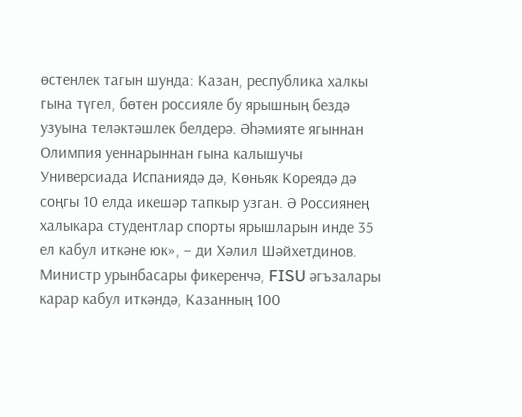өстенлек тагын шунда: Казан, республика халкы гына түгел, бөтен россияле бу ярышның бездә узуына теләктәшлек белдерә. Әһәмияте ягыннан Олимпия уеннарыннан гына калышучы Универсиада Испаниядә дә, Көньяк Кореядә дә соңгы 10 елда икешәр тапкыр узган. Ә Россиянең халыкара студентлар спорты ярышларын инде 35 ел кабул иткәне юк», – ди Хәлил Шәйхетдинов. Министр урынбасары фикеренчә, FISU әгъзалары карар кабул иткәндә, Казанның 100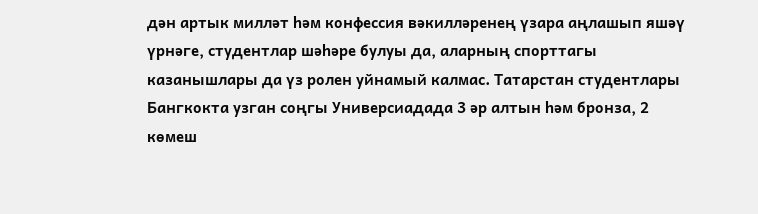дән артык милләт һәм конфессия вәкилләренең үзара аңлашып яшәү үрнәге, студентлар шәһәре булуы да, аларның спорттагы казанышлары да үз ролен уйнамый калмас. Татарстан студентлары Бангкокта узган соңгы Универсиадада 3 әр алтын һәм бронза, 2 көмеш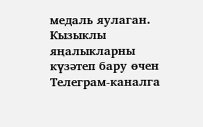медаль яулаган.
Кызыклы яңалыкларны күзәтеп бару өчен Телеграм-каналга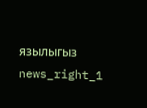язылыгыз
news_right_1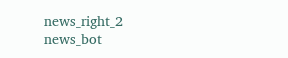news_right_2
news_bot